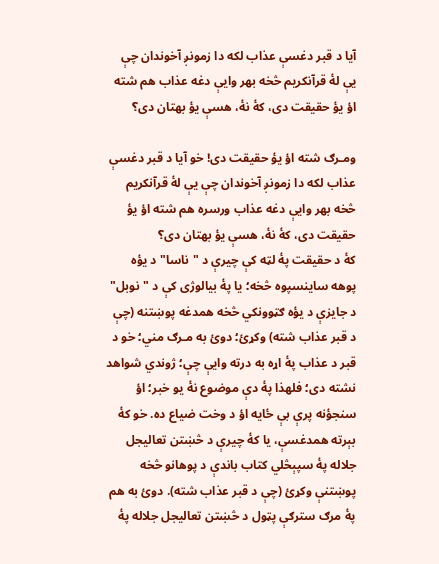آيا د قبر دغسې عذاب لکه دا زمونږ آخوندان چې یې لهٔ قرآنکريم څخه بهر وایې دغه عذاب هم شته اؤ یؤ حقیقت دی، کهٔ نهٔ، هسې یؤ بهتان دی؟

ومـرګ شته اؤ یؤ حقیقت دی! خو آيا د قبر دغسې عذاب لکه دا زمونږ آخوندان چې یې لهٔ قرآنکريم څخه بهر وایې دغه عذاب ورسره هم شته اؤ یؤ حقیقت دی، کهٔ نهٔ، هسې یؤ بهتان دی؟
کهٔ د حقیقت پهٔ لټه کې چیرې د "ناسا" د یؤه پوهه ساینسپوه څخه؛ یا پهٔ بیالوژی کې د "نوبل" د جایزې د یؤه ګټوونکي څخه همدغه پوښتنه (چې د قبر عذاب شته) وکړئ؛ دوئ به مـرګ مني؛ خو د قبر د عذاب پهٔ اړه به درته وایې چې؛ ژوندي شواهد نشته دی؛ فلهذا پهٔ دې موضوع نهٔ یو خبر؛ اؤ سنجؤنه پرې بې ځایه اؤ د وخت ضیاع ده. خو کهٔ بېرته همدغسې، یا کهٔ چیرې د څښتن تعالیجل جلاله پهٔ سپېڅلي کتاب باندې د پوهانو څخه پوښتنې وکړئ (چې د قبر عذاب شته). دوئ به هم پهٔ مرګ سترګې پټول د څښتن تعالیجل جلاله پهٔ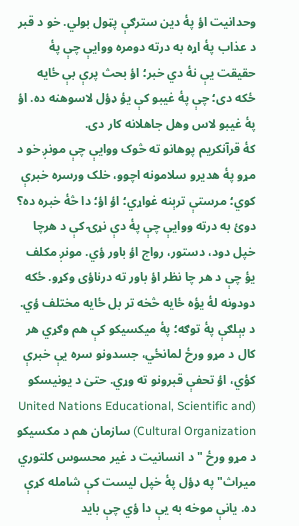وحدانیت اؤ پهٔ دین سترګې پټول بولي. خو د قبر د عذاب پهٔ اړه به درته دومره ووایې چې پهٔ حقیقت یې نهٔ دي خبر؛ اؤ بحث پرې بې ځایه ځکه دی؛ چې پهٔ غیبو کې یؤ ډؤل لاسوهنه ده. اؤ پهٔ غیبو لاس وهل جاهلانه کار دی.
کهٔ قرآنکريم پوهانو ته څوک ووایې چې مونږ خو د مړو پهٔ هدیرو سلامونه اچوو، خلک ورسره خبرې کوي؛ مرستې ترېنه غواړي؛ اؤ اؤ؛ دا څۀ خبره ده؟ دوئ به درته ووایې چې پهٔ دې نړۍ کې د هرچا خپل دود، دستور، رواج اؤ باور ؤي. مونږ مکلف یؤ چې د هر چا نظر اؤ باور ته درناؤی وکړو. ځکه دودونه لهٔ یؤه ځایه څخه تر بل ځایه مختلف ؤي. د بېلګې پهٔ توګه؛ پهٔ میکسیکو کې هم وګړي هر کال د مړو ورځ لمانځي، جسدونو سره یې خبرې کؤي، اؤ تحفې قبرونو ته وړي. حتیٰ د یونیسکو (United Nations Educational, Scientific and Cultural Organization) سازمان هم د مکسیکو د مړو ورځ "د انسانیت د غیر محسوس کلتوري میراث" په ډؤل پهٔ خپل لیست کې شامله کړې ده. یانې موخه به یې دا ؤي چې باید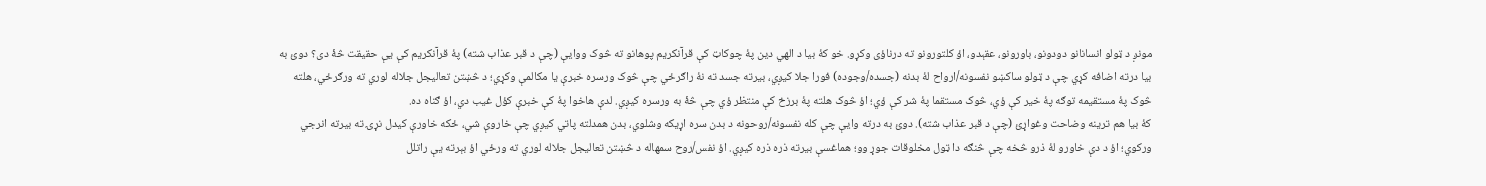مونږ د ټولو انسانانو دودونو، باورونو، عقېدو، اؤ کلتورونو ته درناؤی وکړو. خو کهٔ بیا د الهي دین پهٔ چوکاټ کې قرآنکريم پوهانو ته څوک ووایې (چې د قبر عذاب شته) پهٔ قرآنکريم کې یې حقیقت څۀ دی؟ دوئ به بیا درته اضافه کړي چې د ټولو ساکښو نفسونه/ارواح لهٔ بدنه (جسده/وجوده) فورا جلا کیږي، بیرته جسد ته نهٔ راګرځي چې څوک ورسره خبرې یا مکالمې وکړي؛ د څښتن تعالیجل جلاله لوري ته ورګرځي، هلته څوک پهٔ مستقیمه توګه پهٔ خیر کې ؤي، څوک مستقما پهٔ شر کې ؤي؛ اؤ څوک هلته پهٔ برزخ کې منتظر ؤي چې څۀ به ورسره کیږي. لدې هاخوا پهٔ کې خبرې کؤل غیب دي، اؤ ګناه ده.
کهٔ بیا هم ترینه وضاحت وغواړئ (چې د قبر عذاب شته). دوئ به درته وایې چې کله نفسونه/روحونه د بدن سره اړيکه وشلوي، بدن همدلته پاتي کیږي چې خاروې شي، ځکه خاورې کیدل نړۍ ته بیرته انرجي ورکوي؛ اؤ د دې خاورو لهٔ ذرو څخه چې څنګه دا ټول مخلوقات جوړ وو؛ هماغسې بیرته ذره ذره کیږي. اؤ نفس/روح سمهاله د څښتن تعالیجل جلاله لوري ته ورځي اؤ بېرته یې راتلل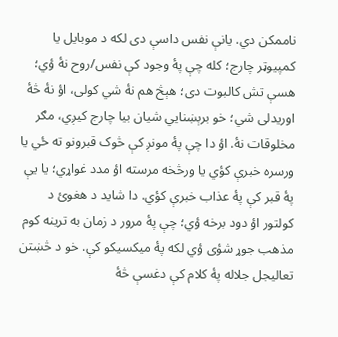ناممکن دي. یانې نفس داسې دی لکه د موبایل یا کمپیوټر چارج؛ کله چې پهٔ وجود کې نفس/روح نهٔ ؤي؛ هسې تش کالبوت دی؛ هېڅ هم نهٔ شي کولی، اؤ نهٔ څۀ اوریدلی شي؛ خو برېښنايي شیان بیا چارج کیږي، مګر مخلوقات نهٔ. اؤ دا چې پهٔ مونږ کې څوک قبرونو ته ځي یا ورسره خبرې کؤي یا ورڅخه مرسته اؤ مدد غواړي؛ یا یې پهٔ قبر کې پهٔ عذاب خبرې کؤي. دا شاید د هغوئ د کولتور اؤ دود برخه ؤي؛ چې پهٔ مرور د زمان به ترینه کوم مذهب جوړ شؤی ؤي لکه پهٔ میکسیکو کې. خو د څښتن تعالیجل جلاله پهٔ کلام کې دغسې څۀ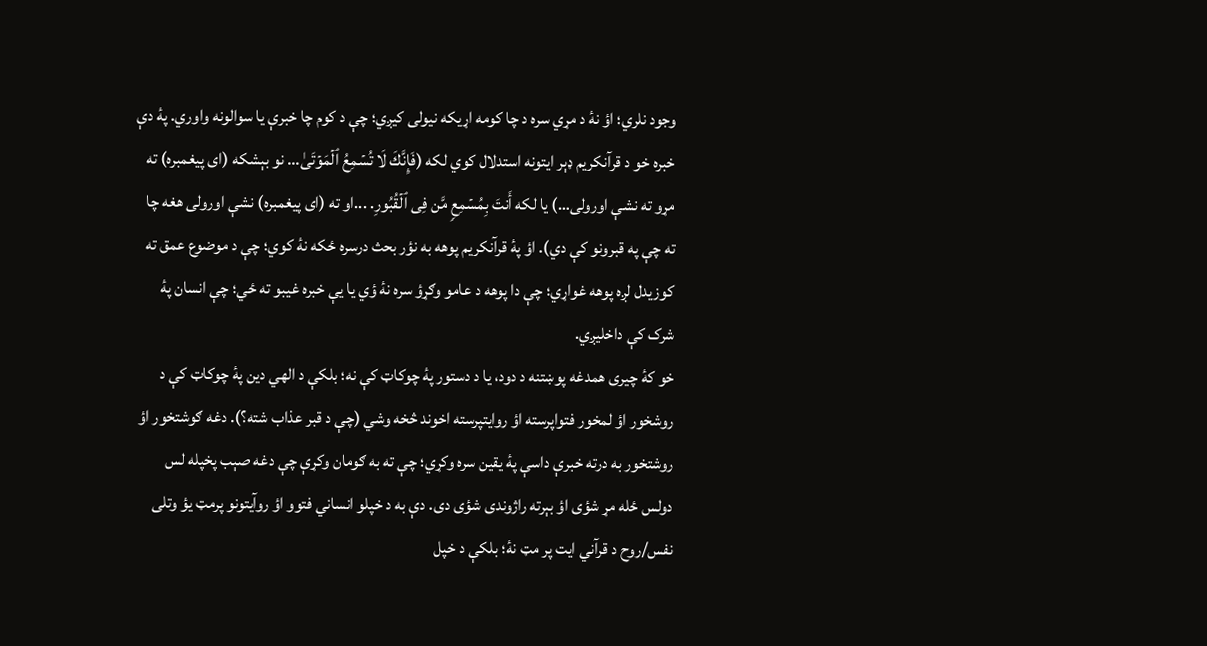وجود نلري؛ اؤ نهٔ د مړي سره د چا کومه اړیکه نیولی کیږي؛ چې د کوم چا خبرې یا سوالونه واوري. پهٔ دې خبره خو د قرآنکريم ډېر ایتونه استدلال کوي لکه (فَإِنَّكَ لَا تُسۡمِعُ ٱلۡمَوۡتَىٰ... نو بېشكه (ای پیغمبره) ته مړو ته نشې اورولى…) یا لکه أَنتَ بِمُسۡمِعࣲ مَّن فِی ٱلۡقُبُورِ. ...او ته (ای پیغمبره) نشې اورولى هغه چا ته چې په قبرونو كې دي). اؤ پهٔ قرآنکريم پوهه به نؤر بحث درسره ځکه نهٔ کوي؛ چې د موضوع عمق ته کوزیدل لږه پوهه غواړي؛ چې دا پوهه د عامو وګړؤ سره نهٔ ؤي یا یې خبره غیبو ته ځي؛ چې انسان پهٔ شرک کې داخلیږي.
خو کهٔ چیری همدغه پوښتنه د دود، یا د دستور پهٔ چوکاټ کې نه؛ بلکې د الهي دین پهٔ چوکاټ کې د روشخور اؤ لمخور فتواپرسته اؤ روایتپرسته اخوند څخه وشي (چې د قبر عذاب شته؟). دغه ګوشتخور اؤ روشتخور به درته خبرې داسې پهٔ یقین سره وکړي؛ چې ته به ګومان وکړې چې دغه صېب پخپله لس دولس ځله مړ شؤی اؤ بېرته راژوندی شؤی دی. دې به د خپلو انساني فتوو اؤ روآیتونو پرمټ یؤ وتلی نفس/روح د قرآني ایت پر مټ نهٔ؛ بلکې د خپل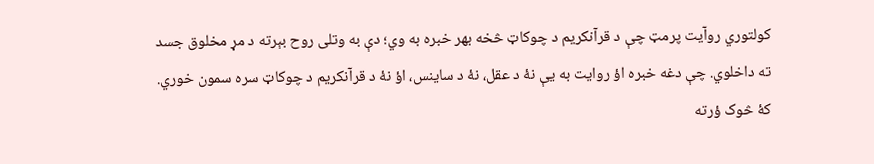کولتوري روآیت پرمټ چې د قرآنکريم د چوکاټ څخه بهر خبره به وي؛ دې به وتلی روح بېرته د مړ مخلوق جسد ته داخلوي. چې دغه خبره اؤ روایت به يې نهٔ د عقل، نهٔ د ساينس، اؤ نهٔ د قرآنکريم د چوکاټ سره سمون خوري. کهٔ څوک ؤرته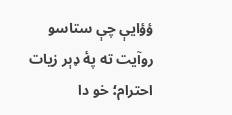ؤؤایې چې ستاسو روآیت ته پهٔ ډېر زیات احترام؛ خو دا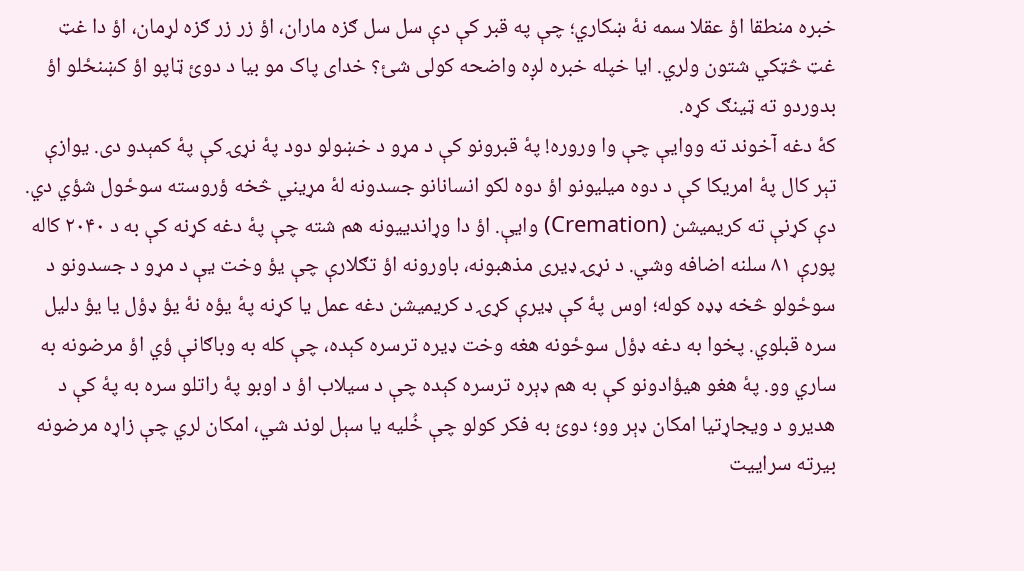خبره منطقا اؤ عقلا سمه نهٔ ښکاري؛ چې په قبر کې دې سل سل ګزه ماران، اؤ زر زر ګزه لړمان، اؤ دا غټ غټ څټکي شتون ولري. ايا خپله خبره لږه واضحه کولی شئ؟ خدای پاک مو بیا د دوئ ټاپو اؤ کښنځلو اؤ بدوردو ته ټینګ کړه.
کهٔ دغه آخوند ته ووایې چې وا وروره! پهٔ قبرونو کې د مړو د خښولو دود پهٔ نړۍ کې پهٔ کمېدو دی. یوازې تېر کال پهٔ امریکا کې د دوه میلیونو اؤ دوه لکو انسانانو جسدونه لهٔ مړیني څخه ؤروسته سوځول شؤي دي. دې کړنې ته کريمیشن (Cremation) وایې. اؤ دا وړاندییونه هم شته چې پهٔ دغه کړنه کې به د ۲۰۴۰ کاله پورې ۸۱ سلنه اضافه وشي. د نړۍ ډیری مذهبونه، باورونه اؤ تګلارې چې یؤ وخت یې د مړو د جسدونو د سوځولو څخه ډډه کوله؛ اوس پهٔ کې ډیرې کړۍ د کريمیشن دغه عمل یا کړنه پهٔ یؤه نهٔ یؤ ډؤل یا یؤ دلیل سره قبلوي. پخوا به دغه ډؤل سوځونه هغه وخت ډیره ترسره کېده، چې کله به وباګانې ؤي اؤ مرضونه به ساري وو. پهٔ هغو هیؤادونو کې به هم ډېره ترسره کېده چې د سیلاب اؤ د اوبو پهٔ راتلو سره به پهٔ کې د هدیرو د ویجاړتیا امکان ډېر وو؛ دوئ به فکر کولو چې خُلیه یا سېل لوند شي، امکان لري چې زاړه مرضونه بیرته سراییت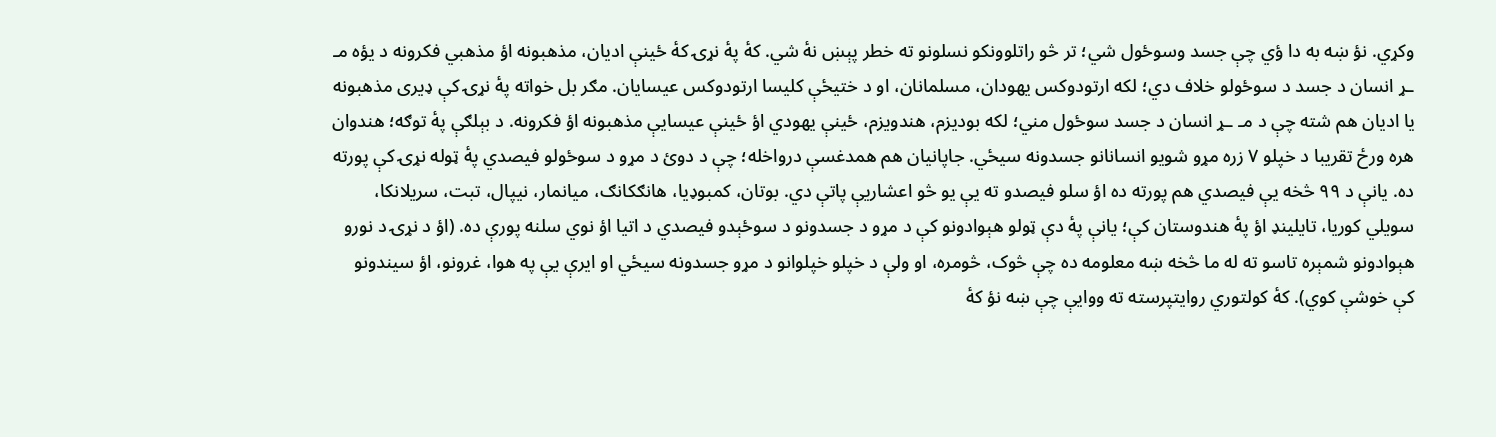وکړي. نؤ ښه به دا ؤي چې جسد وسوځول شي؛ تر څو راتلوونکو نسلونو ته خطر پېښ نهٔ شي. کهٔ پهٔ نړۍ کهٔ ځینې ادیان، مذهبونه اؤ مذهبي فکرونه د یؤه مـ ـړ انسان د جسد د سوځولو خلاف دي؛ لکه ارتودوکس یهودان، مسلمانان، او د ختیځې کلیسا ارتودوکس عیسایان. مګر بل خواته پهٔ نړۍ کې ډیری مذهبونه یا ادیان هم شته چې د مـ ـړ انسان د جسد سوځول مني؛ لکه بودیزم، هندویزم، ځینې یهودي اؤ ځینې عیسایې مذهبونه اؤ فکرونه. د بېلګې پهٔ توګه؛ هندوان هره ورځ تقریبا د خپلو ۷ زره مړو شويو انسانانو جسدونه سیځي. جاپانيان هم همدغسې درواخله؛ چې د دوئ د مړو د سوځولو فیصدي پهٔ ټوله نړۍ کې پورته ده. یانې د ۹۹ څخه یې فيصدي هم پورته ده اؤ سلو فيصدو ته يې يو څو اعشاريې پاتې دي. بوتان، کمبوډیا، هانګکانګ، میانمار، نیپال، تبت، سریلانکا، سویلي کوریا، تایلینډ اؤ پهٔ هندوستان کې؛ یانې پهٔ دې ټولو هېوادونو کې د مړو د جسدونو د سوځېدو فیصدي د اتیا اؤ نوي سلنه پورې ده. (اؤ د نړۍ د نورو هېوادونو شمېره تاسو ته له ما څخه ښه معلومه ده چې څوک، څومره، او ولې د خپلو خپلوانو د مړو جسدونه سیځي او ايرې یې په هوا، غرونو، اؤ سیندونو کې خوشې کوي). کهٔ کولتوري روایتپرسته ته ووایې چې ښه نؤ کهٔ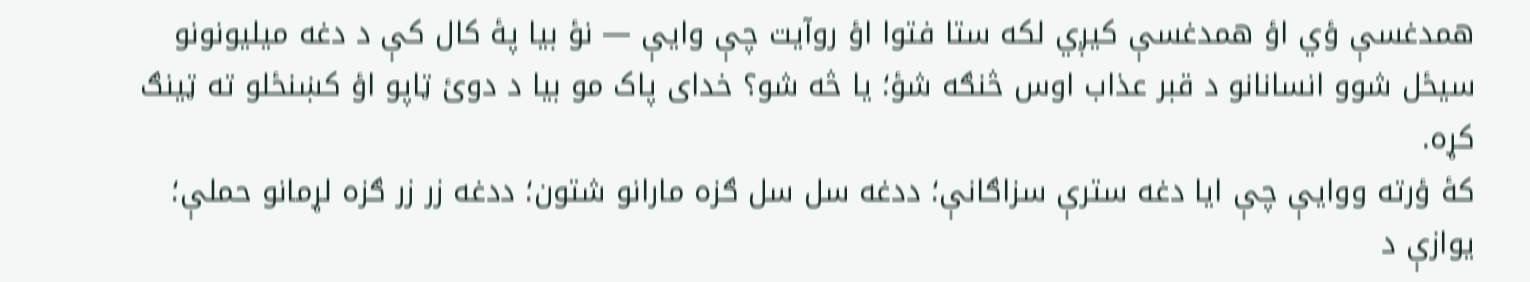همدغسې ؤي اؤ همدغسې کیږي لکه ستا فتوا اؤ روآیت چې وایې — نؤ بیا پهٔ کال کې د دغه میلیونونو سیځل شوو انسانانو د قبر عذاب اوس څنګه شؤ؛ یا څه شو؟ خدای پاک مو بیا د دوئ ټاپو اؤ کښنځلو ته ټینګ کړه.
کهٔ ؤرته ووایې چې ایا دغه سترې سزاګانې؛ ددغه سل سل ګزه مارانو شتون؛ ددغه زر زر ګزه لړمانو حملې؛ یوازې د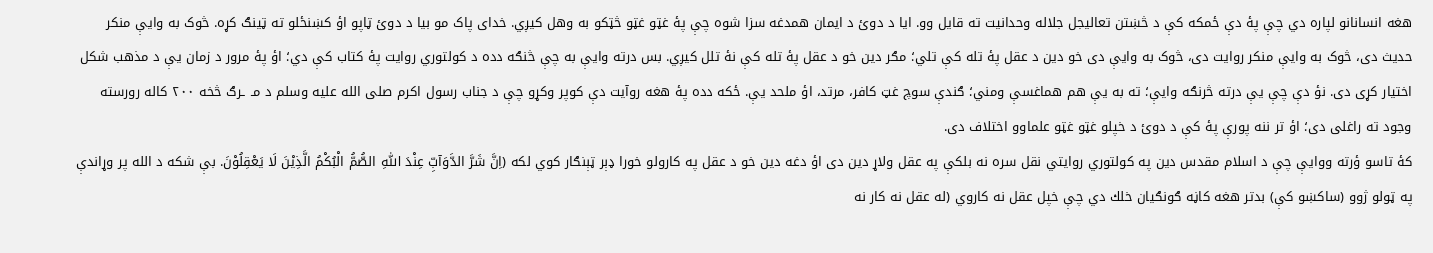هغه انسانانو لپاره دي چې پهٔ دې ځمکه کې د څښتن تعالیجل جلاله وحدانیت ته قایل وو. ايا د دوئ د ایمان همدغه سزا شوه چې پهٔ غټو غټو څټکو به وهل کیږي. خدای پاک مو بیا د دوئ ټاپو اؤ کښنځلو ته ټینګ کړه. څوک به وایې منکر حدیث دی، څوک به وايې منکر روايت دی، څوک به وايې دی خو دین د عقل پهٔ تله کې تلي؛ مګر دین خو د عقل پهٔ تله کې نهٔ تلل کيږي. بس درته وایې به چې څنګه دده د کولتوري روايت پهٔ کتاب کې دي؛ اؤ پهٔ مرور د زمان یې د مذهب شکل اختیار کړی دی. نؤ دې چې يې درته څرنګه وایې؛ ته به يې هم هماغسې ومني؛ ګندې سوچ غټ کافر، مرتد، اؤ ملحد يې. ځکه دده پهٔ هغه روآیت دې کوپر وکړو چې د جناب رسول اکرم صلى الله عليه وسلم د مـ ـرګ څخه ۲۰۰ کاله رورسته وجود ته راغلی دی؛ اؤ تر ننه پورې پهٔ کې د دوئ د خپلو غټو غټو علماوو اختلاف دی.
کهٔ تاسو ؤرته ووایې چې د اسلام مقدس دین په کولتوري روايتي نقل سره نه بلکې په عقل ولاړ دین دی اؤ دغه دین خو د عقل په کارولو خورا ډېر ټېنګار کوي لکه (اِنَّ شَرَّ الدَّوَآبِّ عِنْدَ اللّٰهِ الصُّمُّ الْبُكْمُ الَّذِیْنَ لَا یَعْقِلُوْنَ. بې شكه د الله پر وړاندې په ټولو ژوو (ساکښو کې) بدتر هغه كاڼه ګونګيان خلك دي چې خپل عقل نه كاروي (له عقل نه كار نه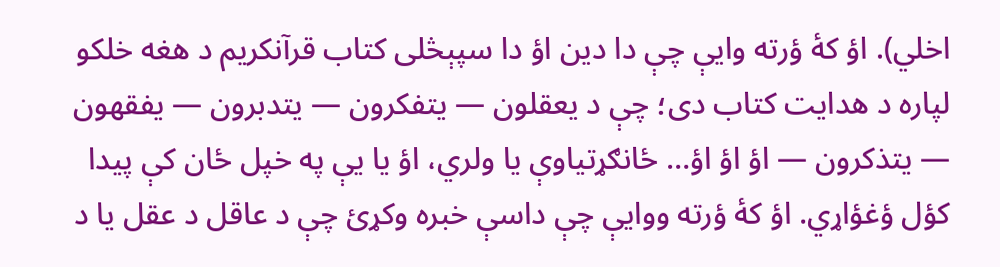اخلي). اؤ کهٔ ؤرته وايې چې دا دین اؤ دا سپېڅلی کتاب قرآنکريم د هغه خلکو لپاره د هدایت کتاب دی؛ چې د يعقلون — يتفكرون — يتدبرون — يفقهون — يتذکرون — اؤ اؤ اؤ… ځانګړتياوې یا ولري، اؤ یا یې په خپل ځان کې پیدا کؤل ؤغؤاړي. اؤ کهٔ ؤرته ووایې چې داسې خبره وکړئ چې د عاقل د عقل یا د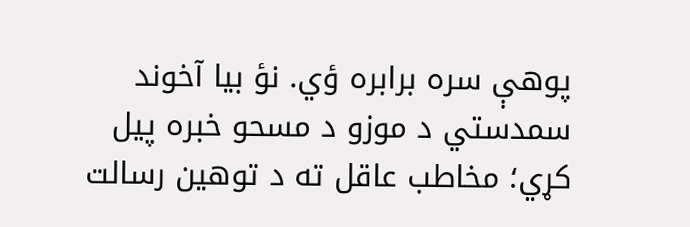پوهې سره برابره ؤي. نؤ بيا آخوند سمدستي د موزو د مسحو خبره پیل کړي؛ مخاطب عاقل ته د توهین رسالت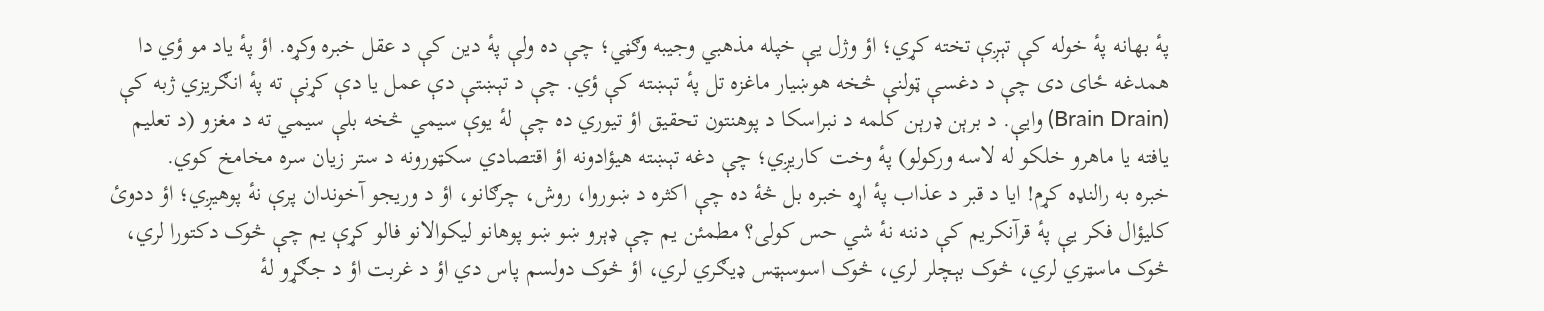پهٔ بهانه پهٔ خوله کې تېږې تخته کړي؛ اؤ وژل یې خپله مذهبي وجيبه وګڼي؛ چې ده ولې پهٔ دین کې د عقل خبره وکړه. اؤ پهٔ یاد مو ؤي دا همدغه ځای دی چې د دغسې ټولنې څخه هوښیار ماغزه تل پهٔ تېښته کې ؤي. چې د تېښتې دې عمل یا دې کړنې ته پهٔ انګریزي ژبه کې (Brain Drain) وایې. د برېن ډرېن کلمه د نبراسکا د پوهنتون تحقیق اؤ تیوري ده چې لهٔ یوې سیمي څخه بلې سیمي ته د مغزو (د تعلیم یافته یا ماهرو خلکو له لاسه ورکولو) پهٔ وخت کاریږي؛ چې دغه تېښته هیؤادونه اؤ اقتصادي سکټورونه د ستر زیان سره مخامخ کوي.
خبره به رالنډه کړم! ایا د قبر د عذاب پهٔ اړه خبره بل څۀ ده چې اکثره د ښوروا، روش، چرګانو، اؤ د وریجو آخوندان پرې نهٔ پوهیږي؛ اؤ ددوئ کلیؤال فکر یې پهٔ قرآنکريم کې دننه نهٔ شي حس کولی؟ مطمئن یم چې ډېرو ښو ښو پوهانو لیکوالانو فالو کړې يم چې څوک دکتورا لري، څوک ماسټري لري، څوک بېچلر لري، څوک اسوسېټس ډیګري لري، اؤ څوک دولسم پاس دي اؤ د غربت اؤ د جګړو لهٔ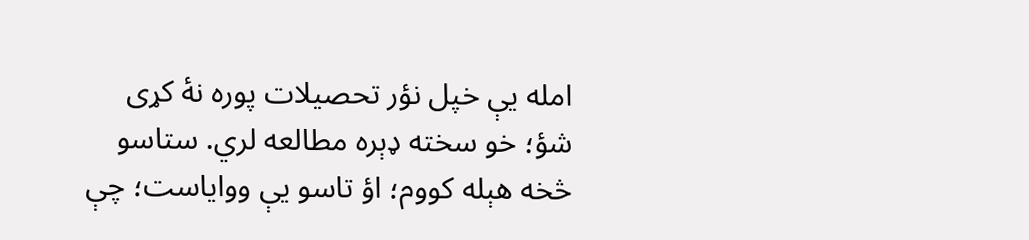امله يې خپل نؤر تحصيلات پوره نهٔ کړی شؤ؛ خو سخته ډېره مطالعه لري. ستاسو څخه هېله کووم؛ اؤ تاسو یې ووایاست؛ چې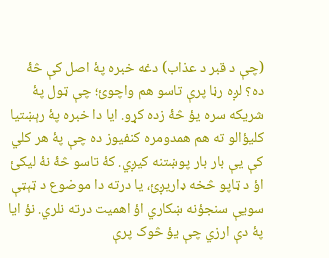(چې د قبر د عذاب) دغه خبره پهٔ اصل کې څۀ ده؟ لږه رڼا پرې تاسو هم واچوئ؛ چې ټول پهٔ شریکه سره یؤ څۀ زده کړو. ایا دا خبره پهٔ رېښتيا کلیؤالو ته هم همدومره کنفیوز ده چې پهٔ هر کلي کې یې بار بار پوښتنه کيږي. کهٔ تاسو څۀ نهٔ لیکئ اؤ د ټاپو څخه ډاریږئ، یا درته دا موضوع د ټېټې سویې سنجؤنه ښکاري اؤ اهميت درته نلري. نؤ ایا پهٔ دې ارزي چې یؤ څوک پرې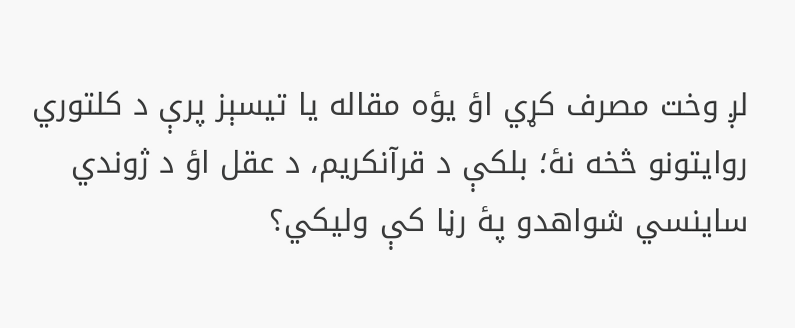لږ وخت مصرف کړي اؤ یؤه مقاله یا تیسېز پرې د کلتوري روايتونو څخه نهٔ؛ بلکې د قرآنکريم، د عقل اؤ د ژوندي ساینسي شواهدو پهٔ رڼا کې وليکي؟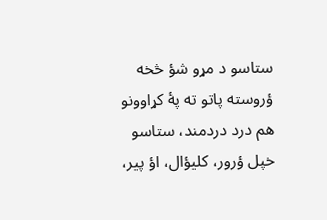ستاسو د مړو شؤ څخه ؤروسته پاتو ته پهٔ کړاوونو هم درد دردمند، ستاسو خپل ؤرور، کلیؤال، اؤ پیر،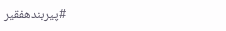#پیربندهفقیر